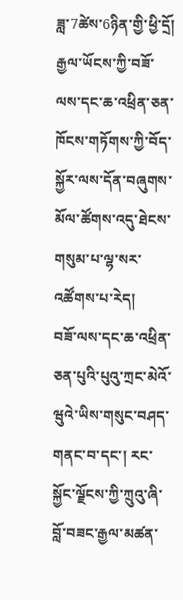ཟླ་7ཚེས་6ཉིན་གྱི་ཕྱི་དྲོ། རྒྱལ་ཡོངས་ཀྱི་བཟོ་ལས་དང་ཆ་འཕྲིན་ཅན་ཁོངས་གཏོགས་ཀྱི་བོད་སྐྱོར་ལས་དོན་བཞུགས་མོལ་ཚོགས་འདུ་ཐེངས་གསུམ་པ་ལྷ་སར་འཚོགས་པ་རེད།
བཟོ་ལས་དང་ཆ་འཕྲིན་ཅན་པུའི་པུའུ་ཀྲང་མེའོ་ཝུའེ་ཡིས་གསུང་བཤད་གནང་བ་དང་། རང་སྐྱོང་ལྗོངས་ཀྱི་ཀྲུའུ་ཞི་བློ་བཟང་རྒྱལ་མཚན་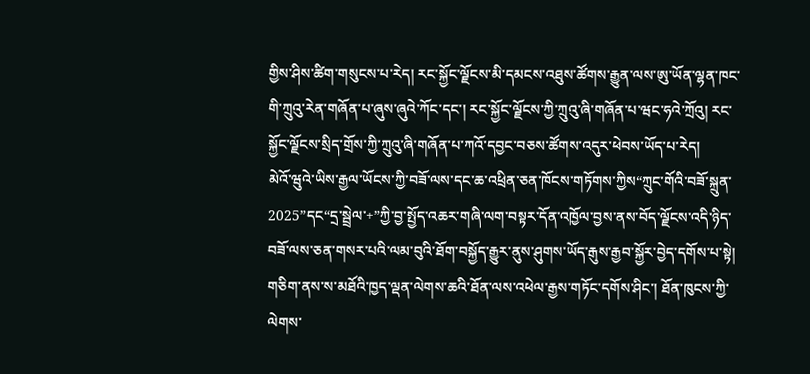གྱིས་ཤིས་ཚིག་གསུངས་པ་རེད། རང་སྐྱོང་ལྗོངས་མི་དམངས་འཐུས་ཚོགས་རྒྱུན་ལས་ཨུ་ཡོན་ལྷན་ཁང་གི་ཀྲུའུ་རེན་གཞོན་པ་ཞུས་ཞུའེ་ཀོང་དང་། རང་སྐྱོང་ལྗོངས་ཀྱི་ཀྲུའུ་ཞི་གཞོན་པ་ཝང་ཧའེ་ཀྲོའུ། རང་སྐྱོང་ལྗོངས་སྲིད་གྲོས་ཀྱི་ཀྲུའུ་ཞི་གཞོན་པ་ཀའོ་དབྱང་བཅས་ཚོགས་འདུར་ཕེབས་ཡོད་པ་རེད།
མེའོ་ཝུའེ་ཡིས་རྒྱལ་ཡོངས་ཀྱི་བཟོ་ལས་དང་ཆ་འཕྲིན་ཅན་ཁོངས་གཏོགས་ཀྱིས“ཀྲུང་གོའི་བཟོ་སྐྲུན་2025”དང“དྲ་སྦྲེལ་+”ཀྱི་བྱ་སྤྱོད་འཆར་གཞི་ལག་བསྟར་དོན་འཁྱོལ་བྱས་ནས་བོད་ལྗོངས་འདི་ཉིད་བཟོ་ལས་ཅན་གསར་པའི་ལམ་བུའི་ཐོག་བསྐྱོད་རྒྱུར་ནུས་ཤུགས་ཡོད་རྒུས་རྒྱབ་སྐྱོར་བྱེད་དགོས་པ་སྟེ། གཅིག་ནས་ས་མཐོའི་ཁྱད་ལྡན་ལེགས་ཆའི་ཐོན་ལས་འཕེལ་རྒྱས་གཏོང་དགོས་ཤིང་། ཐོན་ཁུངས་ཀྱི་ལེགས་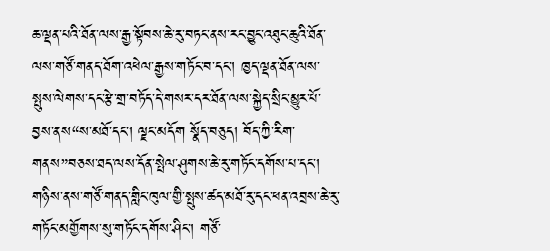ཆ་ལྡན་པའི་ཐོན་ལས་རྒྱ་སྟོབས་ཆེ་རུ་བཏང་ནས་རང་བྱུང་འཐུང་ཆུའི་ཐོན་ལས་གཙོ་གནད་ཐོག་འཕེལ་རྒྱས་གཏོང་བ་དང་། ཁྱད་ལྡན་ཐོན་ལས་སྤུས་ལེགས་དང་རྩེ་གྲ་བཏོད་དེ་གསར་དར་ཐོན་ལས་སྐྱེད་སྲིང་མྱུར་པོ་བྱས་ནས“ས་མཐོ་དང་། ལྗང་མདོག སྣོད་བཅུད། བོད་ཀྱི་རིག་གནས”བཅས་ཐད་ལས་དོན་སྤེལ་ཤུགས་ཆེ་རུ་གཏོང་དགོས་པ་དང་། གཉིས་ནས་གཙོ་གནད་གླིང་ཁུལ་གྱི་སྤུས་ཚད་མཐོ་རུ་དང་ཕན་འབྲས་ཆེ་རུ་གཏོང་མགྱོགས་སུ་གཏོང་དགོས་ཤིང་། གཙོ་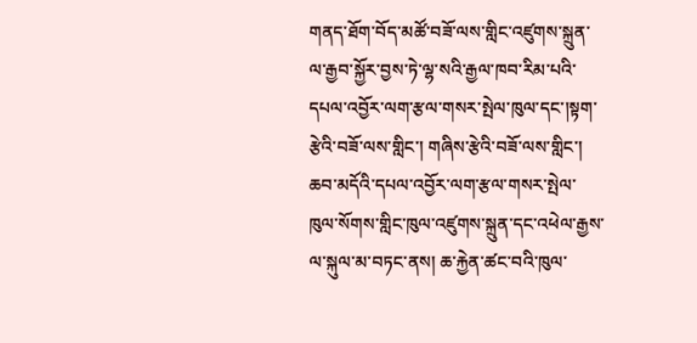གནད་ཐོག་བོད་མཚོ་བཟོ་ལས་གླིང་འཛུགས་སྐྲུན་ལ་རྒྱབ་སྐྱོར་བྱས་ཏེ་ལྷ་སའི་རྒྱལ་ཁབ་རིམ་པའི་དཔལ་འབྱོར་ལག་རྩལ་གསར་སྤེལ་ཁུལ་དང་།སྟག་རྩེའི་བཟོ་ལས་གླིང་། གཞིས་རྩེའི་བཟོ་ལས་གླིང་། ཆབ་མདོའི་དཔལ་འབྱོར་ལག་རྩལ་གསར་སྤེལ་ཁུལ་སོགས་གླིང་ཁུལ་འཛུགས་སྐྲུན་དང་འཕེལ་རྒྱས་ལ་སྐུལ་མ་བཏང་ནས། ཆ་རྐྱེན་ཚང་བའི་ཁུལ་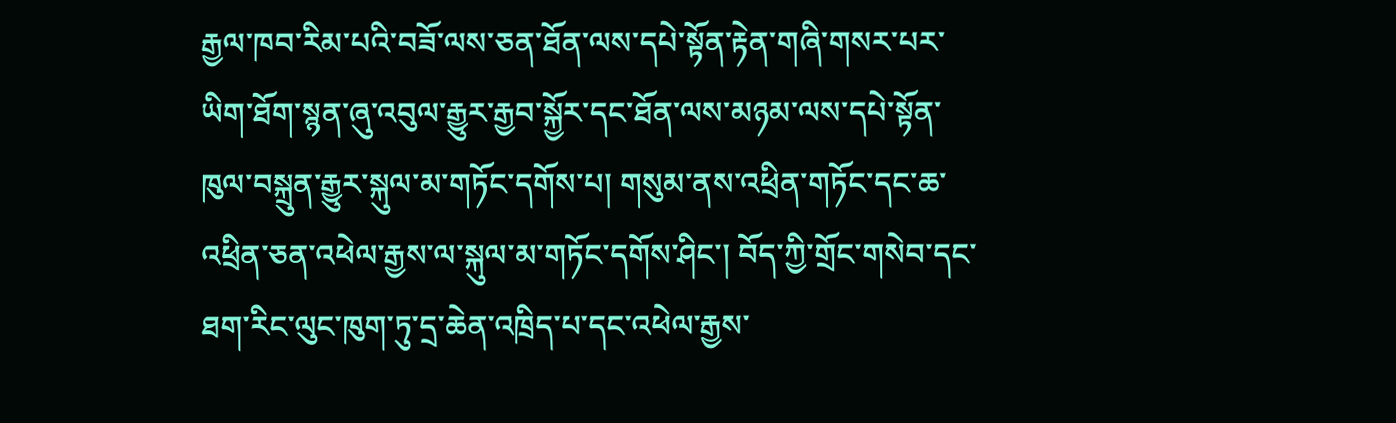རྒྱལ་ཁབ་རིམ་པའི་བཟོ་ལས་ཅན་ཐོན་ལས་དཔེ་སྟོན་རྟེན་གཞི་གསར་པར་ཡིག་ཐོག་སྙན་ཞུ་འབུལ་རྒྱུར་རྒྱབ་སྐྱོར་དང་ཐོན་ལས་མཉམ་ལས་དཔེ་སྟོན་ཁུལ་བསྐྲུན་རྒྱུར་སྐུལ་མ་གཏོང་དགོས་པ། གསུམ་ནས་འཕྲིན་གཏོང་དང་ཆ་འཕྲིན་ཅན་འཕེལ་རྒྱས་ལ་སྐུལ་མ་གཏོང་དགོས་ཤིང་། བོད་ཀྱི་གྲོང་གསེབ་དང་ཐག་རིང་ལུང་ཁུག་ཏུ་དྲ་ཆེན་འཁྲིད་པ་དང་འཕེལ་རྒྱས་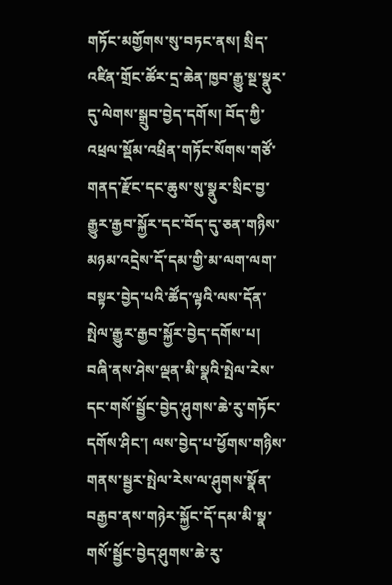གཏོང་མགྱོགས་སུ་བཏང་ནས། སྲིད་འཛིན་གྲོང་ཚོར་དྲ་ཆེན་ཁྱབ་རྒྱུ་སྔ་སྣུར་དུ་ལེགས་སྒྲུབ་བྱེད་དགོས། བོད་ཀྱི་འཕྲལ་སྡོམ་འཕྲིན་གཏོང་སོགས་གཙོ་གནད་རྫོང་དང་ཆུས་སུ་སྣུར་སྲིང་བྱ་རྒྱུར་རྒྱབ་སྐྱོར་དང་བོད་དུ་ཅན་གཉིས་མཉམ་འདྲེས་དོ་དམ་གྱི་མ་ལག་ལག་བསྟར་བྱེད་པའི་ཚོད་ལྟའི་ལས་དོན་སྤེལ་རྒྱུར་རྒྱབ་སྐྱོར་བྱེད་དགོས་པ། བཞི་ནས་ཤེས་ལྡན་མི་སྣའི་སྤེལ་རེས་དང་གསོ་སྦྱོང་བྱེད་ཤུགས་ཆེ་རུ་གཏོང་དགོས་ཤིང་། ལས་བྱེད་པ་ཕྱོགས་གཉིས་གནས་སྦྱར་སྤེལ་རེས་ལ་ཤུགས་སྣོན་བརྒྱབ་ནས་གཉེར་སྐྱོང་དོ་དམ་མི་སྣ་གསོ་སྦྱོང་བྱེད་ཤུགས་ཆེ་རུ་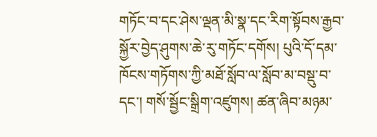གཏོང་བ་དང་ཤེས་ལྡན་མི་སྣ་དང་རིག་སྟོབས་རྒྱབ་སྐྱོར་བྱེད་ཤུགས་ཆེ་རུ་གཏོང་དགོས། པུའི་དོ་དམ་ཁོངས་གཏོགས་ཀྱི་མཐོ་སློབ་ལ་སློབ་མ་བསྡུ་བ་དང་། གསོ་སྦྱོང་སྒྲིག་འཛུགས། ཚན་ཞིབ་མཉམ་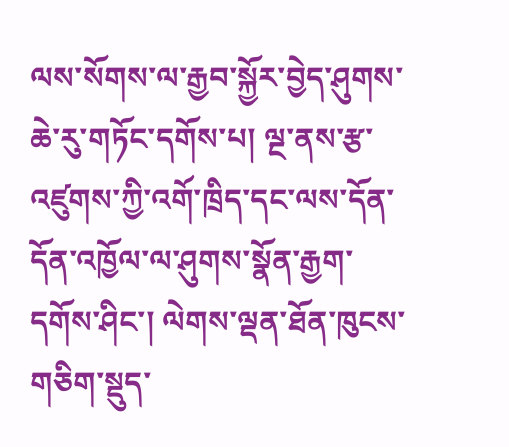ལས་སོགས་ལ་རྒྱབ་སྐྱོར་བྱེད་ཤུགས་ཆེ་རུ་གཏོང་དགོས་པ། ལྔ་ནས་རྩ་འཛུགས་ཀྱི་འགོ་ཁྲིད་དང་ལས་དོན་དོན་འཁྱོལ་ལ་ཤུགས་སྣོན་རྒྱག་དགོས་ཤིང་། ལེགས་ལྡན་ཐོན་ཁུངས་གཅིག་སྡུད་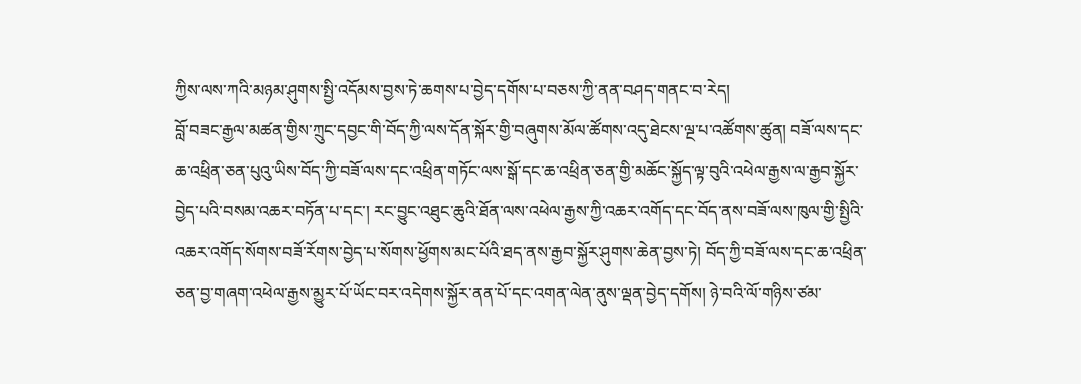ཀྱིས་ལས་ཀའི་མཉམ་ཤུགས་སྤྱི་འདོམས་བྱས་ཏེ་ཆགས་པ་བྱེད་དགོས་པ་བཅས་ཀྱི་ནན་བཤད་གནང་བ་རེད།
བློ་བཟང་རྒྱལ་མཚན་གྱིས་ཀྲུང་དབྱང་གི་བོད་ཀྱི་ལས་དོན་སྐོར་གྱི་བཞུགས་མོལ་ཚོགས་འདུ་ཐེངས་ལྔ་པ་འཚོགས་ཚུན། བཟོ་ལས་དང་ཆ་འཕྲིན་ཅན་པུའུ་ཡིས་བོད་ཀྱི་བཟོ་ལས་དང་འཕྲིན་གཏོང་ལས་སྒོ་དང་ཆ་འཕྲིན་ཅན་གྱི་མཆོང་སྐྱོད་ལྟ་བུའི་འཕེལ་རྒྱས་ལ་རྒྱབ་སྐྱོར་བྱེད་པའི་བསམ་འཆར་བཏོན་པ་དང་། རང་བྱུང་འཐུང་ཆུའི་ཐོན་ལས་འཕེལ་རྒྱས་ཀྱི་འཆར་འགོད་དང་བོད་ནས་བཟོ་ལས་ཁུལ་གྱི་སྤྱིའི་འཆར་འགོད་སོགས་བཟོ་རོགས་བྱེད་པ་སོགས་ཕྱོགས་མང་པོའི་ཐད་ནས་རྒྱབ་སྐྱོར་ཤུགས་ཆེན་བྱས་ཏེ། བོད་ཀྱི་བཟོ་ལས་དང་ཆ་འཕྲིན་ཅན་བྱ་གཞག་འཕེལ་རྒྱས་མྱུར་པོ་ཡོང་བར་འདེགས་སྐྱོར་ནན་པོ་དང་འགན་ལེན་ནུས་ལྡན་བྱེད་དགོས། ཉེ་བའི་ལོ་གཉིས་ཙམ་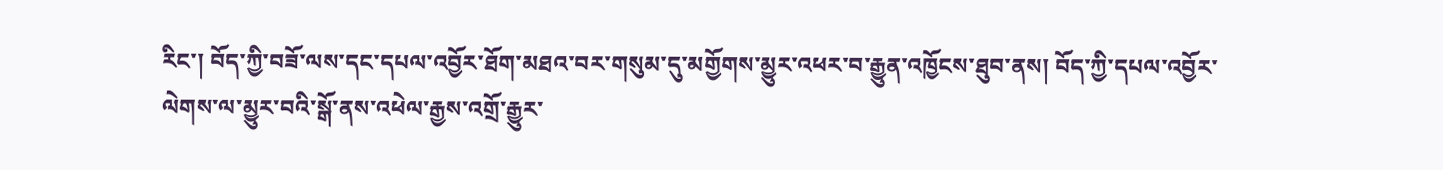རིང་། བོད་ཀྱི་བཟོ་ལས་དང་དཔལ་འབྱོར་ཐོག་མཐའ་བར་གསུམ་དུ་མགྱོགས་མྱུར་འཕར་བ་རྒྱུན་འཁྱོངས་ཐུབ་ནས། བོད་ཀྱི་དཔལ་འབྱོར་ལེགས་ལ་མྱུར་བའི་སྒོ་ནས་འཕེལ་རྒྱས་འགྲོ་རྒྱུར་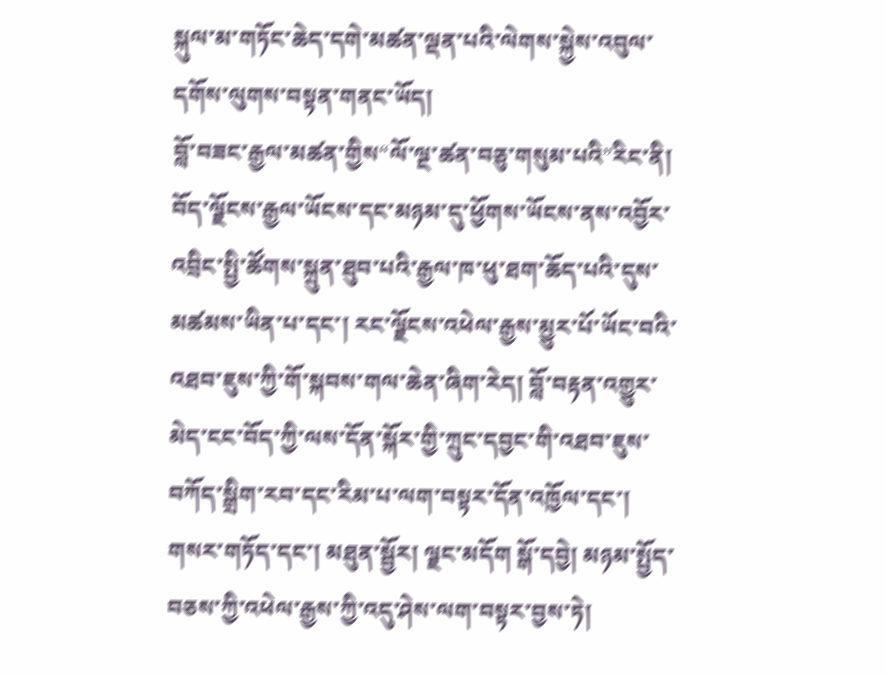སྐུལ་མ་གཏོང་ཆེད་དགེ་མཚན་ལྡན་པའི་ལེགས་སྐྱེས་འབུལ་དགོས་ལུགས་བསྟན་གནང་ཡོད།
བློ་བཟང་རྒྱལ་མཚན་གྱིས“ལོ་ལྔ་ཚན་བཅུ་གསུམ་པའི”རིང་ནི། བོད་ལྗོངས་རྒྱལ་ཡོངས་དང་མཉམ་དུ་ཕྱོགས་ཡོངས་ནས་འབྱོར་འབྲིང་སྤྱི་ཚོགས་སྐྲུན་ཐུབ་པའི་རྒྱལ་ཁ་ཕུ་ཐག་ཆོད་པའི་དུས་མཚམས་ཡིན་པ་དང་། རང་ལྗོངས་འཕེལ་རྒྱས་མྱུར་པོ་ཡོང་བའི་འཐབ་ཇུས་ཀྱི་གོ་སྐབས་གལ་ཆེན་ཞིག་རེད། བློ་བརྟན་འགྱུར་མེད་ངང་བོད་ཀྱི་ལས་དོན་སྐོར་གྱི་ཀྲུང་དབྱང་གི་འཐབ་ཇུས་བཀོད་སྒྲིག་རབ་དང་རིམ་པ་ལག་བསྟར་དོན་འཁྱོལ་དང་། གསར་གཏོད་དང་། མཐུན་སྦྱོར། ལྗང་མདོག སྒོ་དབྱེ། མཉམ་སྤྱོད་བཅས་ཀྱི་འཕེལ་རྒྱས་ཀྱི་འདུ་ཤེས་ལག་བསྟར་བྱས་ཏེ།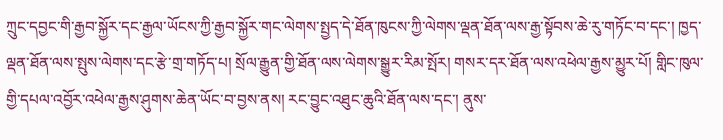ཀྲུང་དབྱང་གི་རྒྱབ་སྐྱོར་དང་རྒྱལ་ཡོངས་ཀྱི་རྒྱབ་སྐྱོར་གང་ལེགས་སྤྱད་དེ་ཐོན་ཁུངས་ཀྱི་ལེགས་ལྡན་ཐོན་ལས་རྒྱ་སྟོབས་ཆེ་རུ་གཏོང་བ་དང་། ཁྱད་ལྡན་ཐོན་ལས་སྤུས་ལེགས་དང་རྩེ་གྲ་གཏོད་པ། སྲོལ་རྒྱུན་གྱི་ཐོན་ལས་ལེགས་སྒྱུར་རིམ་སྤོར། གསར་དར་ཐོན་ལས་འཕེལ་རྒྱས་མྱུར་པོ། གླིང་ཁུལ་གྱི་དཔལ་འབྱོར་འཕེལ་རྒྱས་ཤུགས་ཆེན་ཡོང་བ་བྱས་ནས། རང་བྱུང་འཐུང་ཆུའི་ཐོན་ལས་དང་། ནུས་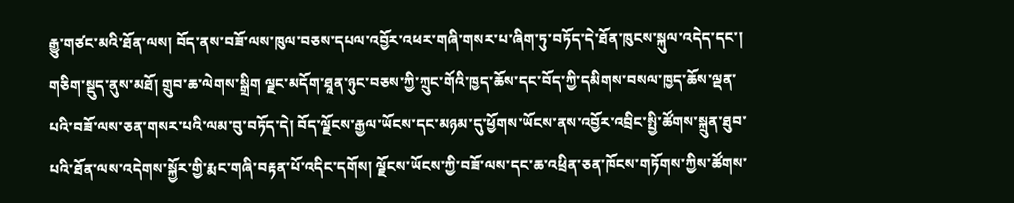རྒྱུ་གཙང་མའི་ཐོན་ལས། བོད་ནས་བཟོ་ལས་ཁུལ་བཅས་དཔལ་འབྱོར་འཕར་གཞི་གསར་པ་ཞིག་ཏུ་བཏོད་དེ་ཐོན་ཁུངས་སྐུལ་འདེད་དང་། གཅིག་སྡུད་ནུས་མཐོ། གྲུབ་ཆ་ལེགས་སྒྲིག ལྗང་མདོག་ཐཱན་ཉུང་བཅས་ཀྱི་ཀྲུང་གོའི་ཁྱད་ཆོས་དང་བོད་ཀྱི་དམིགས་བསལ་ཁྱད་ཆོས་ལྡན་པའི་བཟོ་ལས་ཅན་གསར་པའི་ལམ་བུ་བཏོད་དེ། བོད་ལྗོངས་རྒྱལ་ཡོངས་དང་མཉམ་དུ་ཕྱོགས་ཡོངས་ནས་འབྱོར་འབྲིང་སྤྱི་ཚོགས་སྐྲུན་ཐུབ་པའི་ཐོན་ལས་འདེགས་སྐྱོར་གྱི་རྨང་གཞི་བརྟན་པོ་འདིང་དགོས། ལྗོངས་ཡོངས་ཀྱི་བཟོ་ལས་དང་ཆ་འཕྲིན་ཅན་ཁོངས་གཏོགས་ཀྱིས་ཚོགས་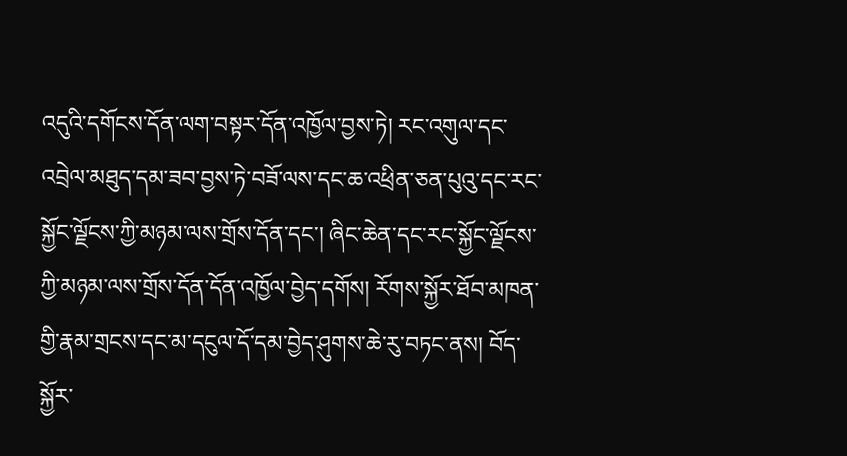འདུའི་དགོངས་དོན་ལག་བསྟར་དོན་འཁྱོལ་བྱས་ཏེ། རང་འགུལ་དང་འབྲེལ་མཐུད་དམ་ཟབ་བྱས་ཏེ་བཟོ་ལས་དང་ཆ་འཕྲིན་ཅན་པུའུ་དང་རང་སྐྱོང་ལྗོངས་ཀྱི་མཉམ་ལས་གྲོས་དོན་དང་། ཞིང་ཆེན་དང་རང་སྐྱོང་ལྗོངས་ཀྱི་མཉམ་ལས་གྲོས་དོན་དོན་འཁྱོལ་བྱེད་དགོས། རོགས་སྐྱོར་ཐོབ་མཁན་གྱི་རྣམ་གྲངས་དང་མ་དངུལ་དོ་དམ་བྱེད་ཤུགས་ཆེ་རུ་བཏང་ནས། བོད་སྐྱོར་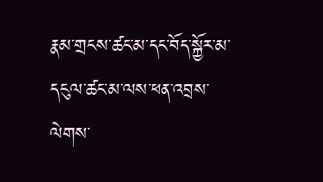རྣམ་གྲངས་ཚང་མ་དང་བོད་སྐྱོར་མ་དངུལ་ཚང་མ་ལས་ཕན་འབྲས་ལེགས་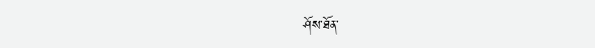ཤོས་ཐོན་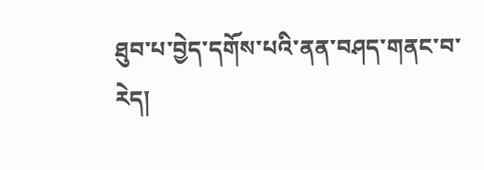ཐུབ་པ་བྱེད་དགོས་པའི་ནན་བཤད་གནང་བ་རེད།